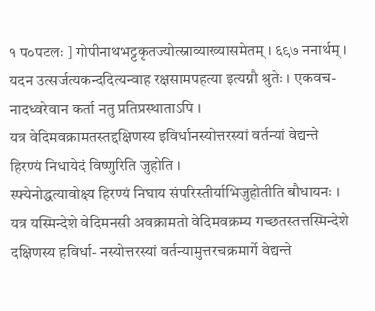१ प०पटलः ] गोपीनाथभट्टकृतज्योत्स्नाव्याख्यासमेतम् । ६९७ ननार्थम् । यदन उत्सर्जत्यकन्ददित्यन्वाह रक्षसामपहत्या इत्यग्नौ श्रुतेः । एकवच- नादध्वरेवान कर्ता नतु प्रतिप्रस्थाताऽपि ।
यत्र वेदिमवक्रामतस्तद्दक्षिणस्य इविर्धानस्योत्तरस्यां वर्तन्यां वेद्यन्ते हिरण्यं निधायेदं विष्णुरिति जुहोति ।
स्फ्येनोद्धत्यावोक्ष्य हिरण्यं निघाय संपरिस्तीर्याभिजुहोतीति बौधायनः । यत्र यस्मिन्देशे वेदिमनसी अवक्रामतो वेदिमवक्रम्य गच्छतस्तत्तस्मिन्देशे दक्षिणस्य हविर्धा- नस्योत्तरस्यां वर्तन्यामुत्तरचक्रमार्गे वेद्यन्ते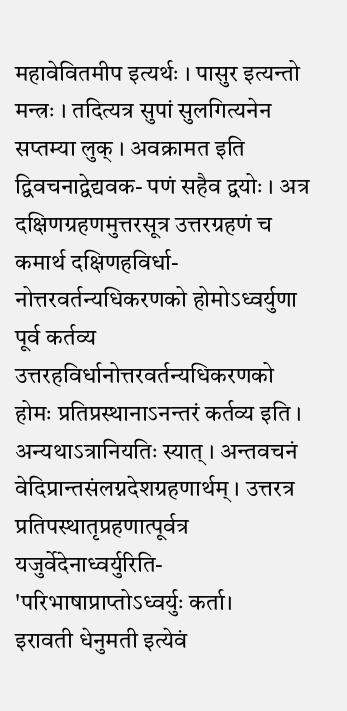महावेवितमीप इत्यर्थः । पासुर इत्यन्तो मन्त्रः । तदित्यत्र सुपां सुलगित्यनेन सप्तम्या लुक् । अवक्रामत इति द्विवचनाद्वेद्यवक- पणं सहैव द्वयोः । अत्र दक्षिणग्रहणमुत्तरसूत्र उत्तरग्रहणं च कमार्थ दक्षिणहविर्धा- नोत्तरवर्तन्यधिकरणको होमोऽध्वर्युणा पूर्व कर्तव्य उत्तरहविर्धानोत्तरवर्तन्यधिकरणको होमः प्रतिप्रस्थानाऽनन्तरं कर्तव्य इति । अन्यथाऽत्रानियतिः स्यात् । अन्तवचनं वेदिप्रान्तसंलग्नदेशग्रहणार्थम् । उत्तरत्र प्रतिपस्थातृप्रहणात्पूर्वत्र यजुर्वेदेनाध्वर्युरिति- 'परिभाषाप्राप्तोऽध्वर्युः कर्ता।
इरावती धेनुमती इत्येवं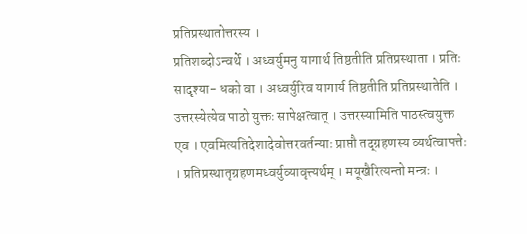प्रतिप्रस्थातोत्तरस्य ।
प्रतिशब्दोऽन्वर्थे । अध्वर्युमनु यागार्थ तिष्ठतीति प्रतिप्रस्थाता । प्रतिः सादृश्या- धको वा । अध्वर्युरिव यागार्य तिष्ठतीति प्रतिप्रस्थातेति । उत्तरस्येत्येव पाठो युक्तः सापेक्षत्वात् । उत्तरस्यामिति पाठस्त्वयुक्त एव । एवमित्यतिदेशादेवोत्तरवर्तन्याः प्राप्तौ तद्ग्रहणस्य व्यर्थत्वापत्तेः । प्रतिप्रस्थातृग्रहणमध्वर्युव्यावृत्त्यर्थम् । मयूखैरित्यन्तो मन्त्रः ।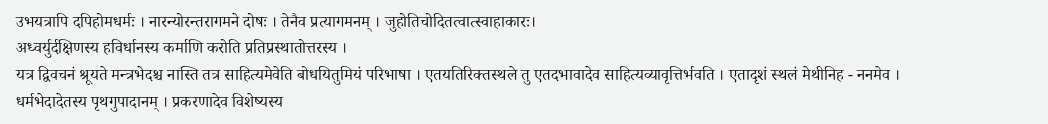उभयत्रापि दपिहोमधर्मः । नारन्योरन्तरागमने दोषः । तेनैव प्रत्यागमनम् । जुहोतिचोदितत्वात्स्वाहाकारः।
अध्वर्युर्दक्षिणस्य हविर्धानस्य कर्माणि करोति प्रतिप्रस्थातोत्तरस्य ।
यत्र द्विवचनं श्रूयते मन्त्रभेदश्च नास्ति तत्र साहित्यमेवेति बोधयितुमियं परिभाषा । एतयतिरिक्तस्थले तु एतदभावादेव साहित्यव्यावृत्तिर्भवति । एतादृशं स्थलं मेथीनिह - ननमेव । धर्मभेदादेतस्य पृथगुपादानम् । प्रकरणादेव विशेष्यस्य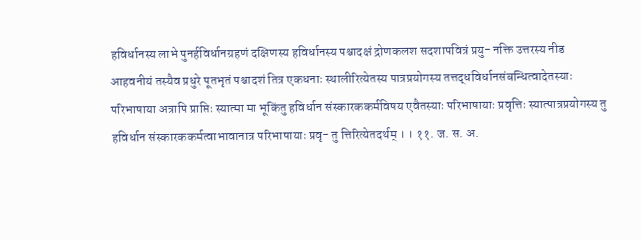हविर्धानस्य लाभे पुनर्हविर्धानग्रहणं दक्षिणस्य हविर्धानस्य पश्चादक्षं द्रोणकलश सदशापवित्रं प्रयु- नक्ति उत्तरस्य नीड आहवनीयं तस्यैव प्रधुरे पूतभृतं पश्चादशं तित्र एकधनाः स्थालीरित्येतस्य पात्रप्रयोगस्य तत्तद्धविर्धानसंबन्धित्वादेतस्याः परिभाषाया अत्रापि प्राप्तिः स्यात्मा मा भूकिंतु हविर्धान संस्कारककर्मविषय एवैतस्याः परिभाषायाः प्रवृत्तिः स्यात्पात्रप्रयोगस्य तु हविर्धान संस्कारककर्मत्वाभावानात्र परिभाषायाः प्रवृ- तु त्तिरित्येतदर्थम् । । ११. ज. स. अ.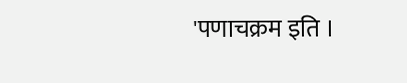'पणाचक्रम इति ।